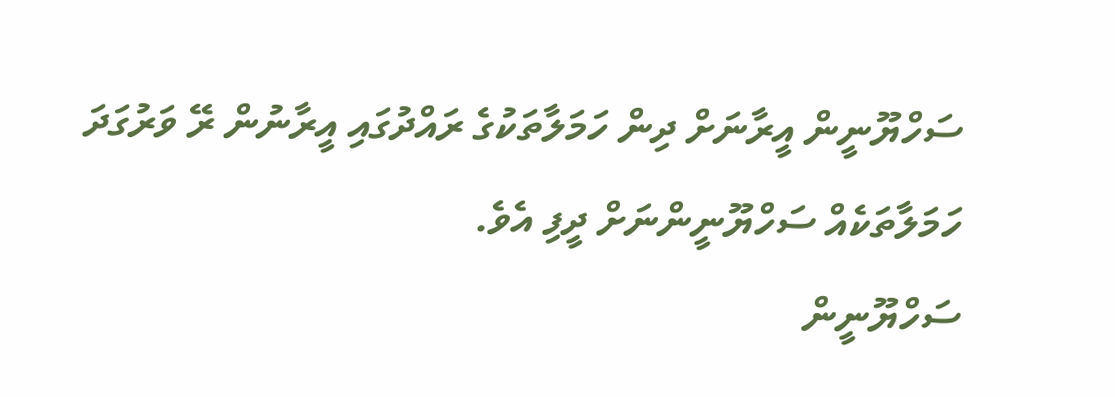ސަހްޔޫނީން އީރާނަށް ދިން ހަމަލާތަކުގެ ރައްދުގައި އީރާނުން ރޭ ވަރުގަދަ ހަމަލާތަކެއް ސަހްޔޫނީންނަށް ދީފި އެވެ.
ސަހްޔޫނީން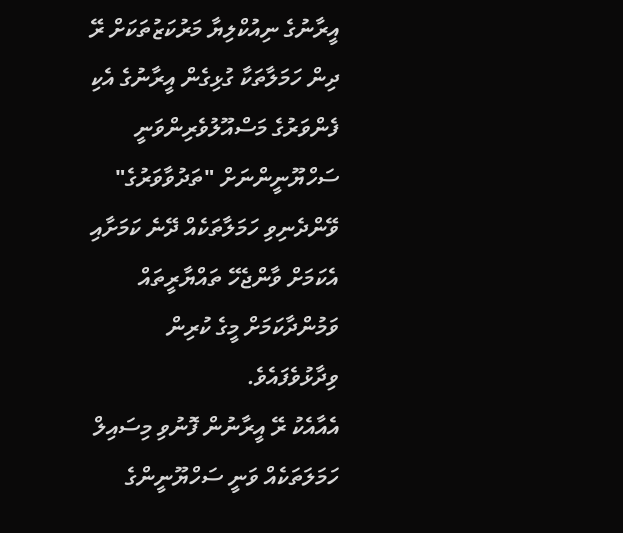އީރާނުގެ ނިއުކްލިޔާ މަރުކަޒުތަކަށް ރޭ ދިން ހަމަލާތަކާ ގުޅިގެން އީރާނުގެ އެކި ފެންވަރުގެ މަސްއޫލުވެރިންވަނީ ސަހްޔޫނީންނަށް "ތަދުވާވަރުގެ" ވޭންދެނިވި ހަމަލާތަކެއް ދޭނެ ކަމަށާއި އެކަމަށް ވާންޖެހޭ ތައްޔާރީތައް ވަމުންދާކަމަށް މީގެ ކުރިން ވިދާޅުވެފައެވެ.
އެއާއެކު ރޭ އީރާނުން ފޮނުވި މިސައިލް ހަމަލަތަކެއް ވަނީ ސަހްޔޫނީންގެ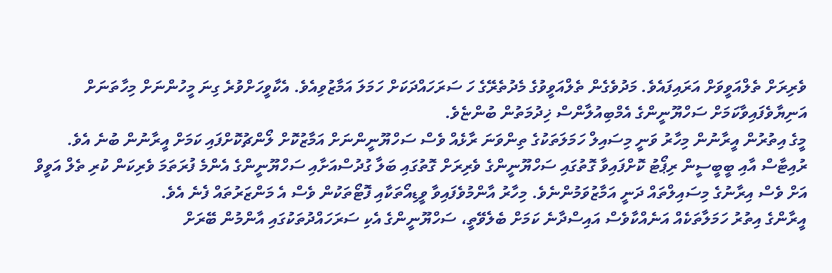ވެރިރަށް ތެލްއަވީވަށް އަރައިފައެވެ. މަދުވެގެން ތެލްއަވީވުގެ މެދުތެރޭގެ ހަ ސަރަހައްދަކަށް ހަމަލަ އަމާޒުވިއެވެ. އެކާވީހަށްވުރެ ގިނަ މީހުންނަށް މިހާތަނަށް އަނިޔާވެފައިވާކަމަށް ސަހްޔޫނީންގެ އެމްބިއުލާންސް ޚިދުމަތުން ބުންޏެވެ.
މީގެ އިތުރުން އީރާނުން މިހާރު ވަނީ މިސައިލް ހަމަލަތަކުގެ ތިންވަނަ ރާޅެއް ވެސް ސަހްޔޫނީންނަށް އަމާޒުކޮށް ލޯންޗުކޮށްފައި ކަމަށް އީރާނުން ބުނެ އެވެ.
ރުއިޓާސް އާއި ބީބީސީން ރިޕޯޓު ކޮށްފައިވާ ގޮތުގައި ސަހްޔޫނީންގެ ވެރިރަށް ގޮތުގައި ބަލާ ގުދުސްއަށާއި ސަހްޔޫނީންގެ އެންމެ ފުރަތަމަ ވެރިކަން ކުރި ތެލް އަވީވް އަށް ވެސް އިރާނުގެ މިސައިލްތައް ދަނީ އަމާޒުވަމުންނެވެ. މިހާރު އާންމުވެފައިވާ ވީޑިއޯތަކާއި ފޮޓޯތަކުން ވެސް އެ މަންޒަރުތައް ފެނެ އެވެ.
އީރާންގެ އިތުރު ހަމަލާތަކެއް އަނެއްކާވެސް އައިސްދާނެ ކަމަށް ބެލެވޭތީ، ސަހްޔޫނީންގެ އެކި ސަރަހައްދުތަކުގައި އާންމުން ބޭރަށް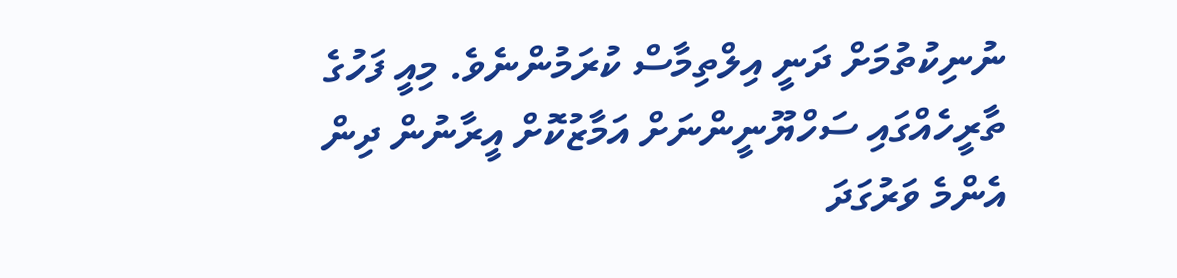ނުނިކުތުމަށް ދަނީ އިލްތިމާސް ކުރަމުންނެވެ. މިއީ ފަހުގެ ތާރީހެއްގައި ސަހްޔޫނީންނަށް އަމާޒުކޮށް އީރާނުން ދިން އެންމެ ވަރުގަދަ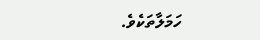ހަމަލާތަކެވެ.